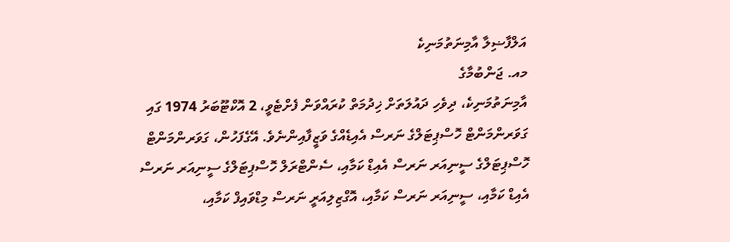އަލްފާޟިލާ އާމިނަތުމަނިކެ
މއ. ޖަންބުމާގެ
އާމިނަތުމަނިކެ، ދިވެހި ދައުލަތަށް ޚިދުމަތް ކުރައްވަން ފެށްޓެވީ، 2 އޮކްޓޫބަރު 1974 ގައި ގަވަރންމަންޓް ހޮސްޕިޓަލްގެ ނަރސް އެއިޑެއްގެ ވަޒީފާއިންނެވެ. އޭގެފަހުން، ގަވަރންމަންޓް ހޮސްޕިޓަލްގެ ސީނިއަރ ނަރސް އެއިޑް ކަމާއި، ސެންޓްރަލް ހޮސްޕިޓަލްގެ ސީނިއަރ ނަރސް އެއިޑް ކަމާއި، ސީނިއަރ ނަރސް ކަމާއި، އޮގްޒިލިއަރީ ނަރސް މިޑްވައިފް ކަމާއި،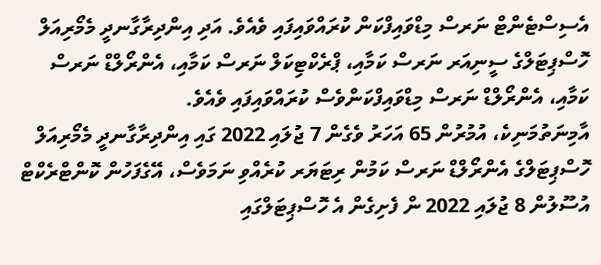އެސިސްޓެންޓް ނަރސް މިޑްވައިފްކަން ކުރައްވައިފައި ވެއެވެ. އަދި އިންދިރާގާނދީ މެމޯރިއަލް ހޮސްޕިޓަލްގެ ސީނިއަރ ނަރސް ކަމާއި، ޕްރެކްޓިކަލް ނަރސް ކަމާއި، އެންރޯލްޑް ނަރސް ކަމާއި، އެންރޯލްޑް ނަރސް މިޑްވައިފްކަންވެސް ކުރައްވައިފައި ވެއެވެ.
އާމިނަތުމަނިކެ، އުމުރުން 65 އަހަރު ވެގެން 7 ޖުލައި 2022 ގައި އިންދިރާގާނދީ މެމޯރިއަލް ހޮސްޕިޓަލްގެ އެންރޯލްޑް ނަރސް ކަމުން ރިޓަޔަރ ކުރެއްވި ނަމަވެސް، އޭގެފަހުން ކޮންޓްރެކްޓް އުސޫލުން 8 ޖުލައި 2022 ން ފެށިގެން އެ ހޮސްޕިޓަލްގައި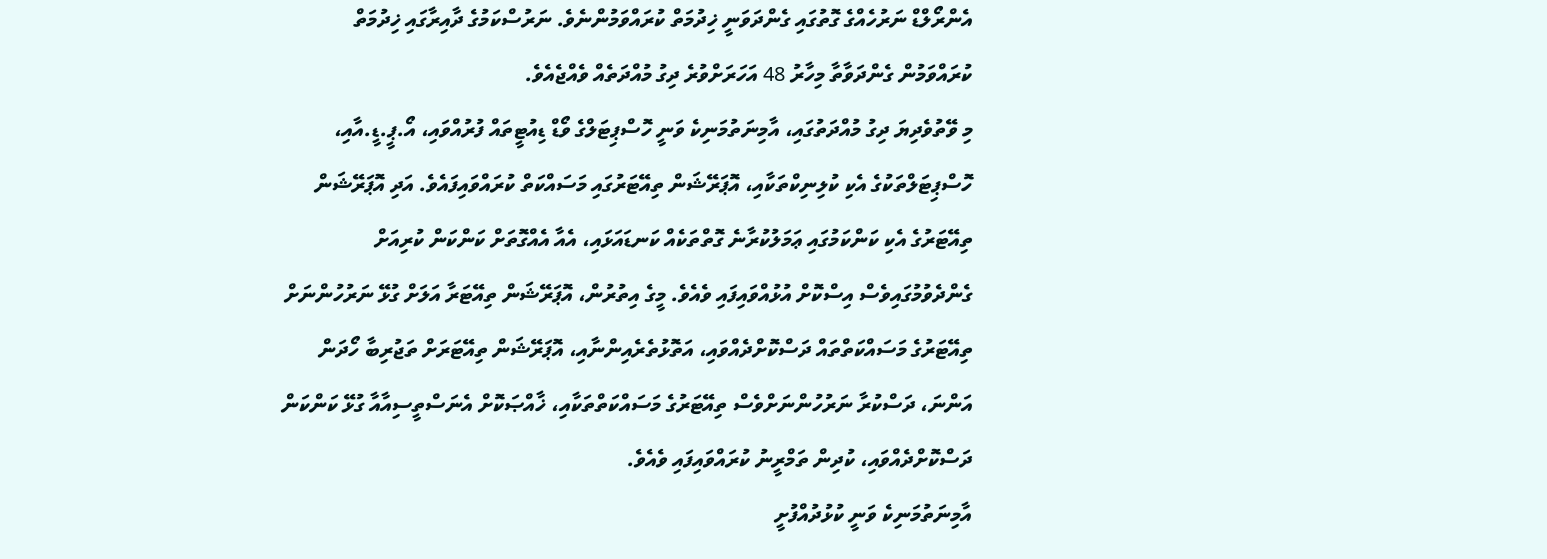އެންރޯލްޑް ނަރުހެއްގެ ގޮތުގައި ގެންދަވަނީ ޚިދުމަތް ކުރައްވަމުންނެވެ. ނަރުސްކަމުގެ ދާއިރާގައި ޚިދުމަތް ކުރައްވަމުން ގެންދަވާތާ މިހާރު 48 އަހަރަށްވުރެ ދިގު މުއްދަތެއް ވެއްޖެއެވެ.
މި ވޭތުވެދިޔަ ދިގު މުއްދަތުގައި، އާމިނަތުމަނިކެ ވަނީ ހޮސްޕިޓަލްގެ ވޯޑް ޑިއުޓީތައް ފުރުއްވައި، އޯ.ޕީ.ޑީ.އާއި، ހޮސްޕިޓަލްތަކުގެ އެކި ކުލިނިކްތަކާއި، އޮޕަރޭޝަން ތިއޭޓަރުގައި މަސައްކަތް ކުރައްވައިފައެވެ. އަދި އޮޕަރޭޝަން ތިއޭޓަރުގެ އެކި ކަންކަމުގައި ޢަމަލުކުރާނެ ގޮތްތަކެއް ކަނޑައަޅައި، އެއާ އެއްގޮތަށް ކަންކަން ކުރިއަށް ގެންދެވުމުގައިވެސް އިސްކޮށް އުޅުއްވައިފައި ވެއެވެ. މީގެ އިތުރުން، އޮޕަރޭޝަން ތިއޭޓަރާ އަލަށް ގުޅޭ ނަރުހުންނަށް ތިއޭޓަރުގެ މަސައްކަތްތައް ދަސްކޮށްދެއްވައި، އަތޮޅުތެރެއިންނާއި، އޮޕަރޭޝަން ތިއޭޓަރަށް ތަޖުރިބާ ހޯދަން އަންނަ، ދަސްކުރާ ނަރުހުންނަށްވެސް ތިއޭޓަރުގެ މަސައްކަތްތަކާއި، ޚާއްޞަކޮށް އެނަސްތީސިއާއާ ގުޅޭ ކަންކަން ދަސްކޮށްދެއްވައި، ކުދިން ތަމްރީނު ކުރައްވައިފައި ވެއެވެ.
އާމިނަތުމަނިކެ ވަނީ ކުޅުދުއްފުށީ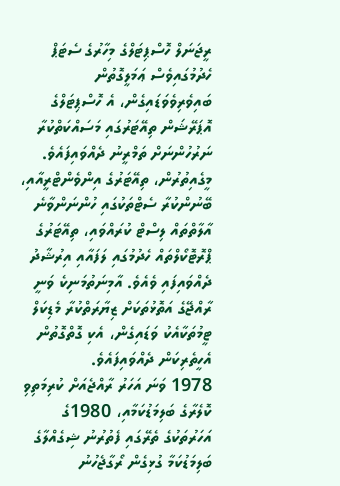ރީޖަނަލް ހޮސްޕިޓަލްގެ މިހާރުގެ ސެޓަޕް ހެދުމުގައިވެސް ޢަމަލީގޮތުން ބައިވެރިވެވަޑައިގެން، އެ ހޮސްޕިޓަލްގެ އޮޕަރޭޝަން ތިއޭޓަރުގައި މަސައްކަތްކުރާ ނަރުހުންނަށް ތަމްރީނު ދެއްވައިފައެވެ. މީގެއިތުރުން، ތިއޭޓަރުގެ އިންވެންޓްރީއާއި، ބޭނުންކުރާ ސެޓްތަކުގައި ހުންނަންވާނެ އާލާތްތައް ލިސްޓް ކުރައްވައި، ތިއޭޓަރުގެ ޕްރޮޓޮކޯލްތައް ހެދުމުގައި ލަފައާއި އިރުޝާދު ދެއްވައިފައި ވެއެވެ. އާމިނަތުމަނިކެ ވަނީ ރާއްޖޭގެ އަތޮޅުތަކަށް ޒިޔާރަތްކުރާ މެޑިކަލް ޓީމުތަކާއެކު ވަޑައިގެން، އެކި ގޮތްގޮތުން އެހީތެރިކަން ދެއްވައިފައެވެ.
1978 ވަނަ އަހަރު ރާއްޖެއަށް ކުރިމަތިވި ކޮލެރާގެ ބަލިމަޑުކަމާއި، 1980ގެ އަހަރުތަކުގެ ތެރޭގައި ފެތުރުނު ޝިގެއްލާގެ ބަލިމަޑުކަމާ ގުޅިގެން ރޯގާޖެހުނު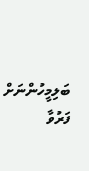ބަލިމީހުންނަށް ފަރުވާ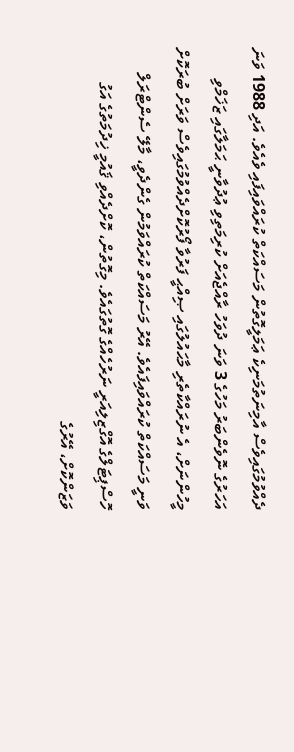ދެއްވުމުގައިވެސް އާމިނަތުމަނިކެ ޢަމަލީގޮތުން މަސައްކަތް ކުރައްވައިފައި ވެއެވެ. އަދި 1988 ވަނަ އަހަރުގެ ނޮވެންބަރު މަހުގެ 3 ވަނަ ދުވަހު ރާއްޖެއަށް ކުރިމަތިވި ޢުދުވާނީ ޙަމަލާގައި ޒަޚަމްވި މީހުންނަށް، އެ ނުރައްކާތެރި މާޙައުލުގައި ޞިއްޙީ ފަރުވާ ފޯރުކޮށްދެއްވުމުގައިވެސް ވަރަށް ބުރަކޮށް ވަނީ މަސައްކަތް ކުރައްވައިފައެވެ. އޭރު މަސައްކަތް ކުރައްވަމުން ގެންދެވީ، މާލޭ ސެންޓްރަލް ހޮސްޕިޓަލްގެ އޮގްޒިލިއަރީ ނަރުހެއްގެ ގޮތުގައެވެ. މިގޮތުން، ކޮށްދެއްވި ޤައުމީ ޚިދުމަތުގެ އަގު ވަޒަންކޮށް، އޭރުގެ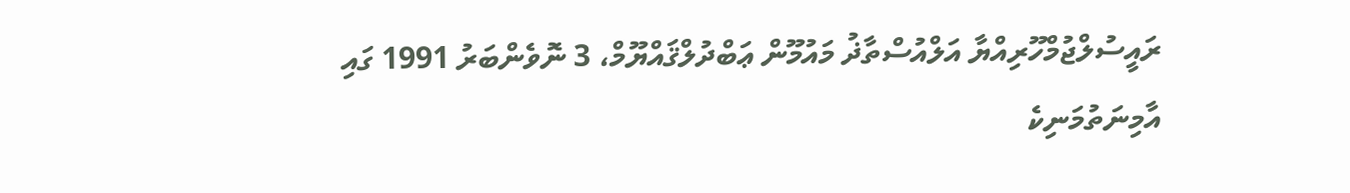ރައީސުލްޖުމްހޫރިއްޔާ އަލްއުސްތާޛު މައުމޫން ޢަބްދުލްޤައްޔޫމް، 3 ނޮވެންބަރު 1991 ގައި އާމިނަތުމަނިކެ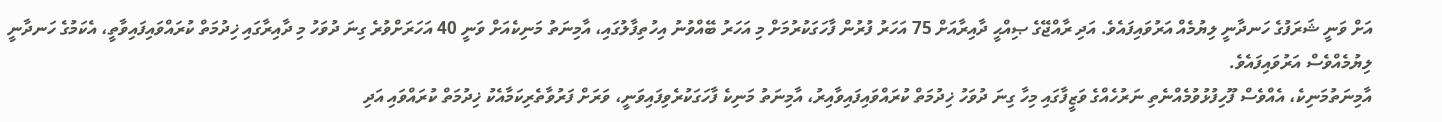އަށް ވަނީ ޝަރަފުގެ ހަނދާނީ ލިޔުމެއް އަރުވައިފައެވެ. އަދި ރާއްޖޭގެ ޞިއްޙީ ދާއިރާއަށް 75 އަހަރު ފުރުން ފާހަގަކުރުމަށް މި އަހަރު ބޭއްވުނު އިހުތިފާލުގައި، އާމިނަތު މަނިކެއަށް ވަނީ 40 އަހަރަށްވުރެ ގިނަ ދުވަހު މި ދާއިރާގައި ޚިދުމަތް ކުރައްވައިފައިވާތީ، އެކަމުގެ ހަނދާނީ ލިޔުމެއްވެސް އަރުވައިފައެވެ.
އާމިނަތުމަނިކެ، އެއްވެސް ފޫހިފުޅުވުމެއްނެތި ނަރުހެއްގެ ވަޒީފާގައި މިހާ ގިނަ ދުވަހު ޚިދުމަތް ކުރައްވައިފައިވާއިރު، އާމިނަތު މަނިކެ ފާހަގަކުރެވިފައިވަނީ، ވަރަށް ފަރުވާތެރިކަމާއެކު ޚިދުމަތް ކުރައްވައި އަދި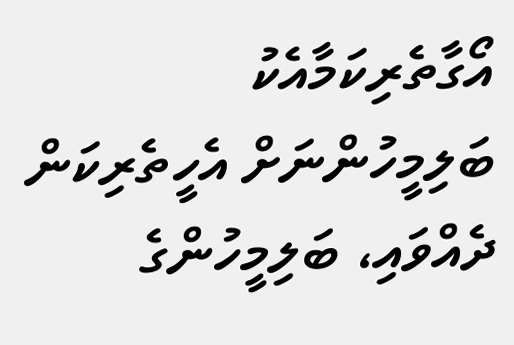އޯގާތެރިކަމާއެކު ބަލިމީހުންނަށް އެހީތެރިކަން ދެއްވައި، ބަލިމީހުންގެ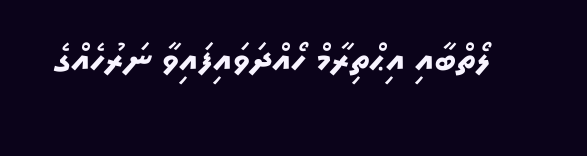ލޯތްބާއި އިޙްތިރާމް ހޯއްދަވައިފައިވާ ނަރުހެއްގެ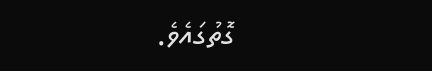ގޮތުގައެވެ.